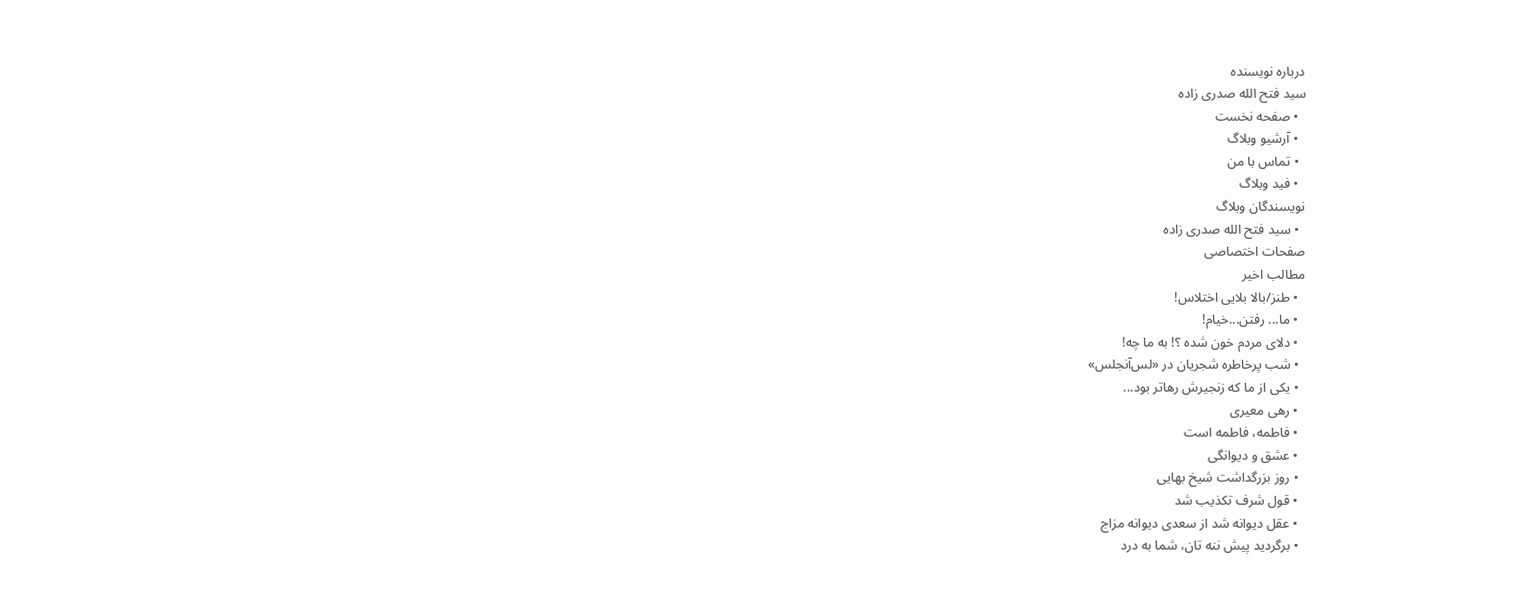درباره نویسنده
سید فتح الله صدری زاده
  • صفحه نخست
  • آرشیو وبلاگ
  • تماس با من
  • فید وبلاگ
نویسندگان وبلاگ
  • سید فتح الله صدری زاده
صفحات اختصاصی
مطالب اخیر
  • طنز/بالا بلایى اختلاس!
  • ما... رفتن...خیام!
  • دلای مردم خون شده ؟! به ما چه!
  • شب پرخاطره شجریان در «لس‌آنجلس»
  • یکی از ما که زنجیرش رهاتر بود...
  • رهی معیری
  • فاطمه، فاطمه است
  • عشق و دیوانگی
  • روز بزرگداشت شیخ بهایی
  • قول شرف تکذیب شد
  • عقل دیوانه شد از سعدی دیوانه مزاج
  • برگردید پیش ننه تان، شما به درد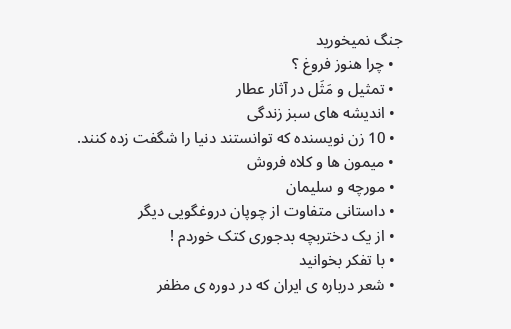جنگ نمیخورید
  • چرا هنوز فروغ ؟
  • تمثیل و مَثَل در آثار عطار
  • اندیشه های سبز زندگی
  • 10 زن نویسنده که توانستند دنیا را شگفت زده کنند.
  • میمون ها و کلاه فروش
  • مورچه و سلیمان
  • داستانی متفاوت از چوپان دروغگویی دیگر
  • از یک دختربچه بدجوری کتک خوردم !
  • با تفکر بخوانید
  • شعر درباره ی ایران که در دوره ی مظفر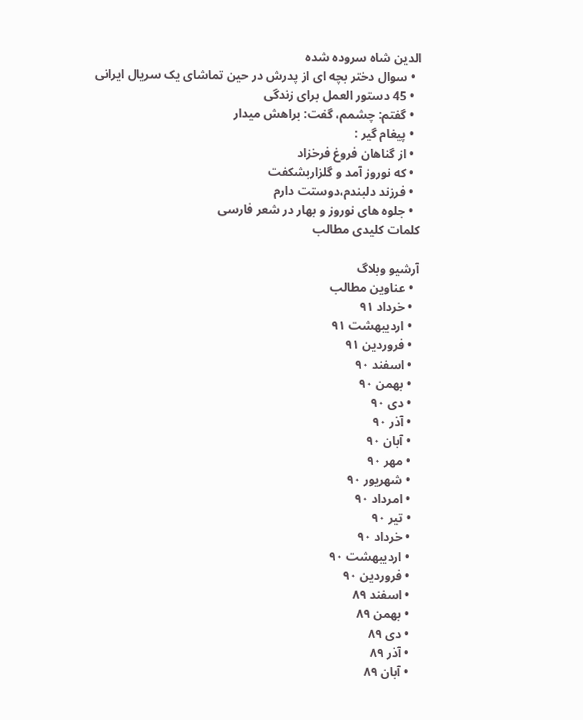الدین شاه سروده شده
  • سوال دختر بچه ای از پدرش در حین تماشای یک سریال ایرانی
  • 45 دستور العمل برای زندگی
  • گفتم: چشمم، گفت: براهش میدار
  • پیغام گیر :
  • از گناهان فروغ فرخزاد
  • که نوروز آمد و گلزاربشکفت
  • فرزند دلبندم،دوستت دارم
  • جلوه های نوروز و بهار در شعر فارسی
کلمات کلیدی مطالب

آرشیو وبلاگ
  • عناوین مطالب
  • خرداد ٩۱
  • اردیبهشت ٩۱
  • فروردین ٩۱
  • اسفند ٩٠
  • بهمن ٩٠
  • دی ٩٠
  • آذر ٩٠
  • آبان ٩٠
  • مهر ٩٠
  • شهریور ٩٠
  • امرداد ٩٠
  • تیر ٩٠
  • خرداد ٩٠
  • اردیبهشت ٩٠
  • فروردین ٩٠
  • اسفند ۸٩
  • بهمن ۸٩
  • دی ۸٩
  • آذر ۸٩
  • آبان ۸٩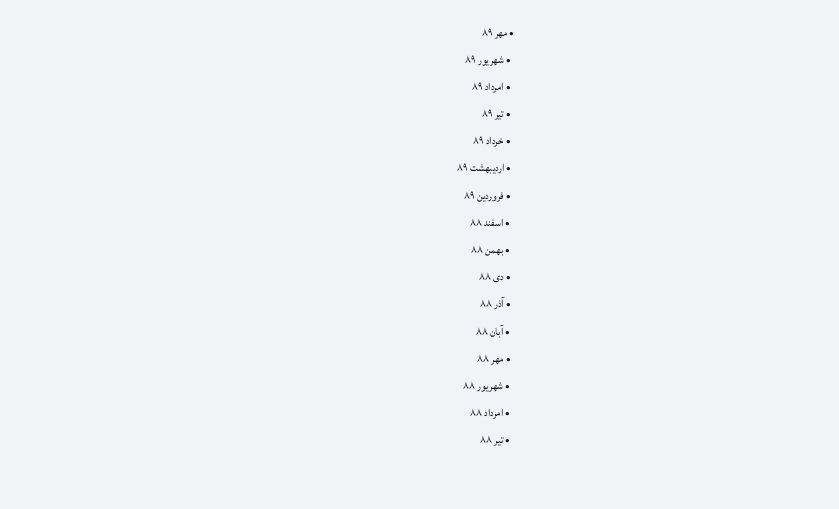• مهر ۸٩
  • شهریور ۸٩
  • امرداد ۸٩
  • تیر ۸٩
  • خرداد ۸٩
  • اردیبهشت ۸٩
  • فروردین ۸٩
  • اسفند ۸۸
  • بهمن ۸۸
  • دی ۸۸
  • آذر ۸۸
  • آبان ۸۸
  • مهر ۸۸
  • شهریور ۸۸
  • امرداد ۸۸
  • تیر ۸۸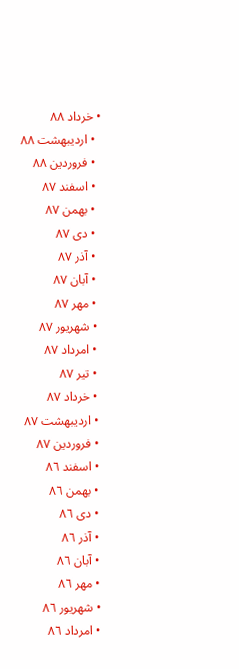• خرداد ۸۸
  • اردیبهشت ۸۸
  • فروردین ۸۸
  • اسفند ۸٧
  • بهمن ۸٧
  • دی ۸٧
  • آذر ۸٧
  • آبان ۸٧
  • مهر ۸٧
  • شهریور ۸٧
  • امرداد ۸٧
  • تیر ۸٧
  • خرداد ۸٧
  • اردیبهشت ۸٧
  • فروردین ۸٧
  • اسفند ۸٦
  • بهمن ۸٦
  • دی ۸٦
  • آذر ۸٦
  • آبان ۸٦
  • مهر ۸٦
  • شهریور ۸٦
  • امرداد ۸٦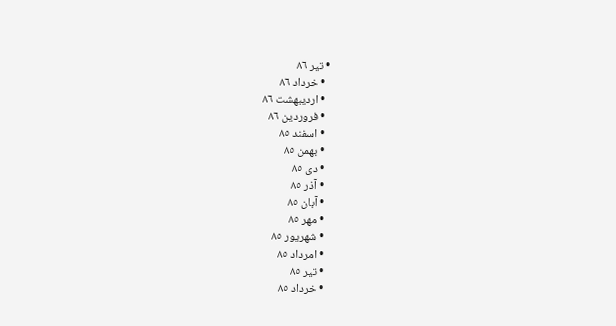• تیر ۸٦
  • خرداد ۸٦
  • اردیبهشت ۸٦
  • فروردین ۸٦
  • اسفند ۸٥
  • بهمن ۸٥
  • دی ۸٥
  • آذر ۸٥
  • آبان ۸٥
  • مهر ۸٥
  • شهریور ۸٥
  • امرداد ۸٥
  • تیر ۸٥
  • خرداد ۸٥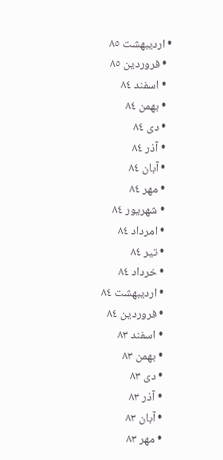• اردیبهشت ۸٥
  • فروردین ۸٥
  • اسفند ۸٤
  • بهمن ۸٤
  • دی ۸٤
  • آذر ۸٤
  • آبان ۸٤
  • مهر ۸٤
  • شهریور ۸٤
  • امرداد ۸٤
  • تیر ۸٤
  • خرداد ۸٤
  • اردیبهشت ۸٤
  • فروردین ۸٤
  • اسفند ۸۳
  • بهمن ۸۳
  • دی ۸۳
  • آذر ۸۳
  • آبان ۸۳
  • مهر ۸۳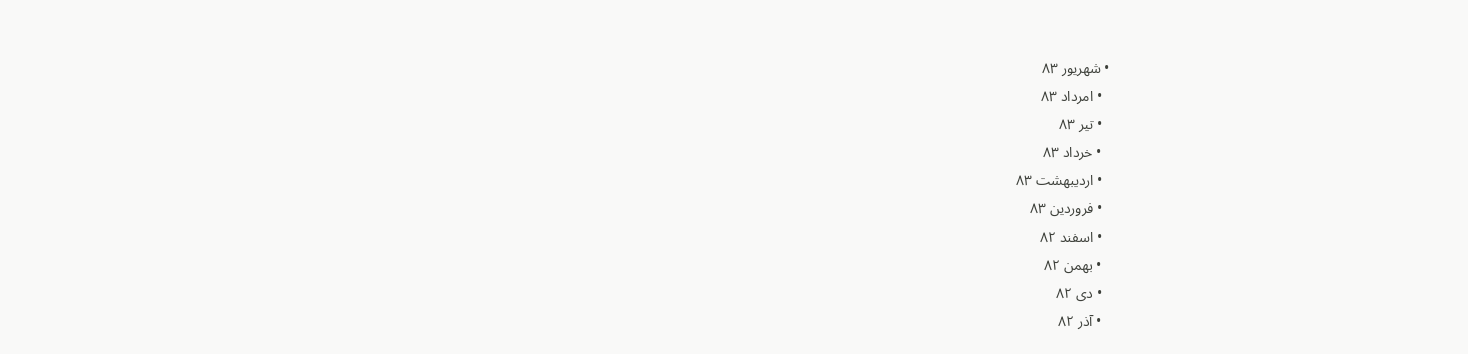• شهریور ۸۳
  • امرداد ۸۳
  • تیر ۸۳
  • خرداد ۸۳
  • اردیبهشت ۸۳
  • فروردین ۸۳
  • اسفند ۸٢
  • بهمن ۸٢
  • دی ۸٢
  • آذر ۸٢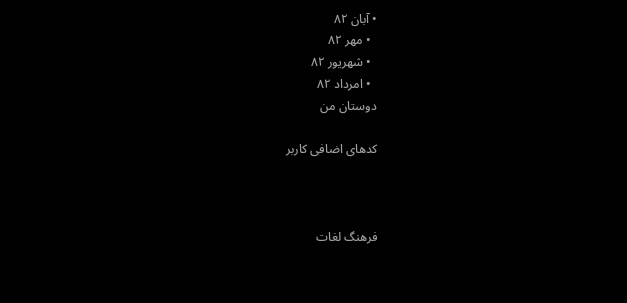• آبان ۸٢
  • مهر ۸٢
  • شهریور ۸٢
  • امرداد ۸٢
دوستان من

کدهای اضافی کاربر



فرهنگ لغات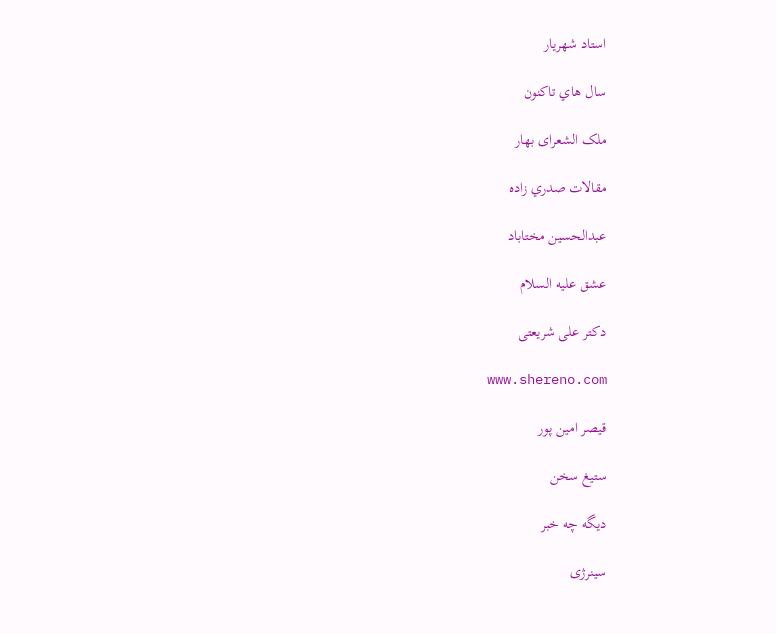استاد شهریار

سال هاي تاكنون

ملک الشعرای بهار

مقالات صدري زاده

عبدالحسين مختاباد

عشق علیه السلام

دکتر علی شریعتی

www.shereno.com

قيصر امين پور

ستیغ سخن

ديگه چه خبر

سینرژی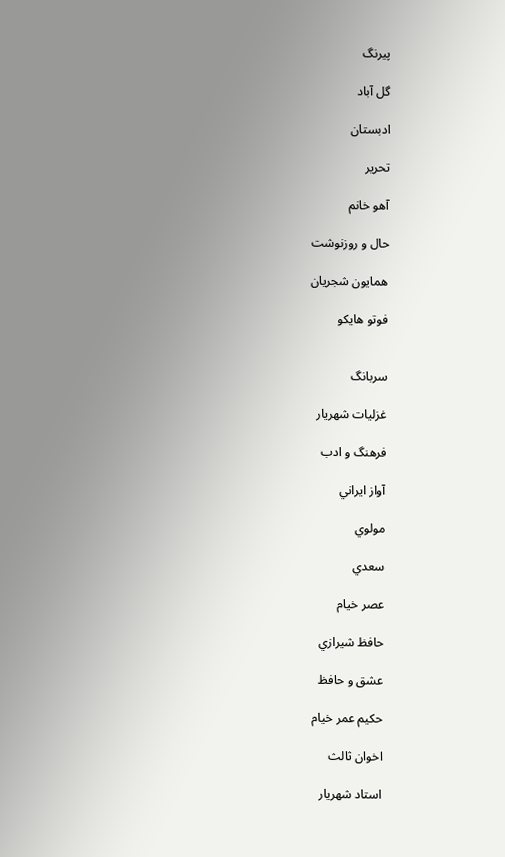پیرنگ

گل آباد

ادبستان

تحرير

آهو خانم

حال و روزنوشت‌

همایون شجریان

فوتو هایکو


سربانگ

غزلیات شهریار

فرهنگ و ادب

آواز ايراني

مولوي

سعدي

عصر خيام

حافظ شيرازي

عشق و حافظ

حكيم عمر خيام

اخوان ثالث

استاد شهريار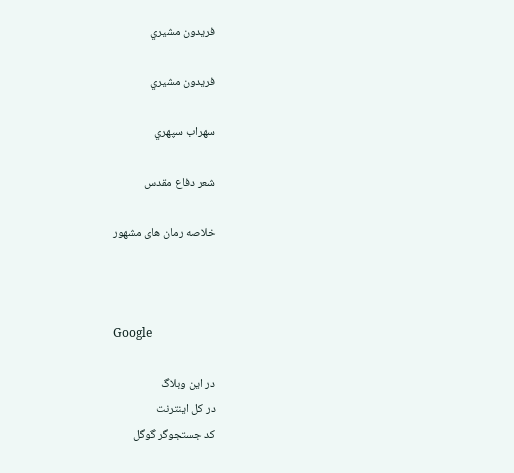فريدون مشيري

فريدون مشيري

سهراب سپهري

شعر دفاع مقدس

خلاصه رمان های مشهور



Google

در اين وبلاگ
در كل اينترنت
کد جستجوگر گوگل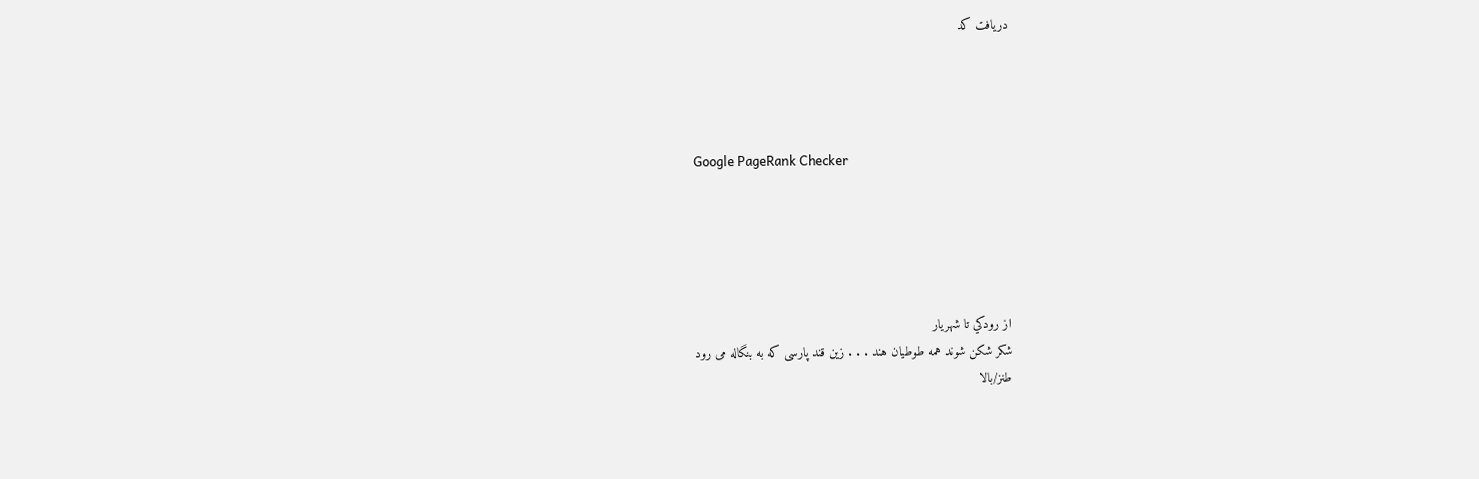دریافت كد




Google PageRank Checker





از رودكي تا شهريار
شکر شکن شوند همه طوطیان هند . . . زین قند پارسی که به بنگاله می رود
طنز/بالا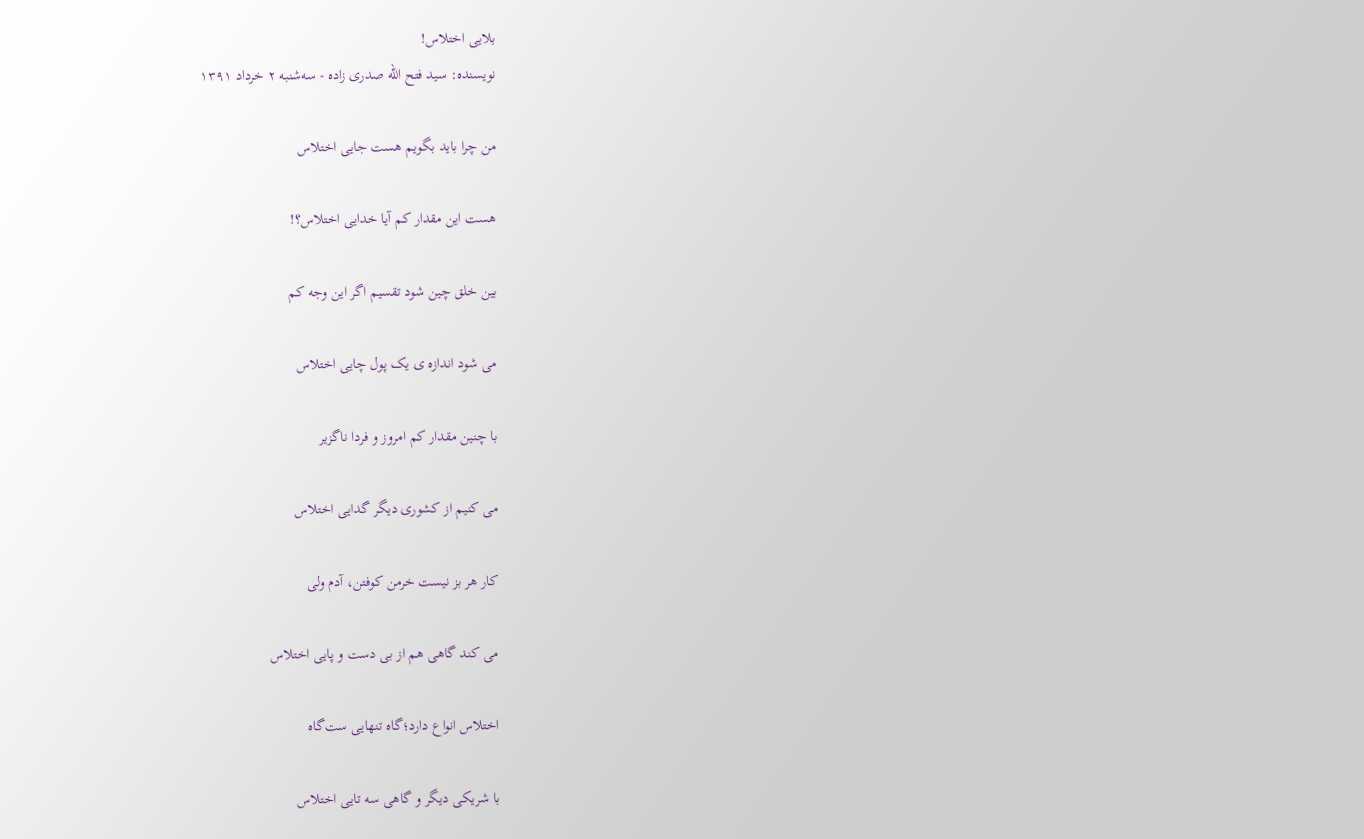بلایى اختلاس!
نویسنده: سید فتح الله صدری زاده - سه‌شنبه ٢ خرداد ۱۳٩۱

من چرا باید بگویم هست جایى اختلاس

هست این مقدار کم آیا خدایى اختلاس؟!

بین خلق چین شود تقسیم اگر این وجه کم

مى شود اندازه ى یک پول چایى اختلاس

با چنین مقدار کم امروز و فردا ناگزیر

مى کنیم از کشورى دیگر گدایى اختلاس

کار هر بز نیست خرمن کوفتن، آدم ولى

مى کند گاهى هم از بى دست و پایى اختلاس

اختلاس انواع دارد؛‌گاه تنهایى ست‌گاه

با شریکى دیگر و گاهى سه تایى اختلاس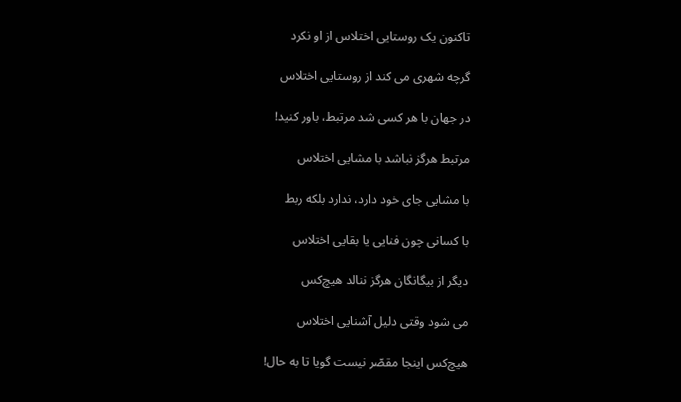تاکنون یک روستایى اختلاس از او نکرد

گرچه شهرى مى کند از روستایى اختلاس

در جهان با هر کسى شد مرتبط، باور کنید!

مرتبط هرگز نباشد با مشایى اختلاس

با مشایى جاى خود دارد، ندارد بلکه ربط

با کسانى چون فنایى یا بقایى اختلاس

دیگر از بیگانگان هرگز ننالد هیچ‌کس

مى شود وقتى دلیل آشنایى اختلاس

هیچ‌کس اینجا مقصّر نیست گویا تا به حال!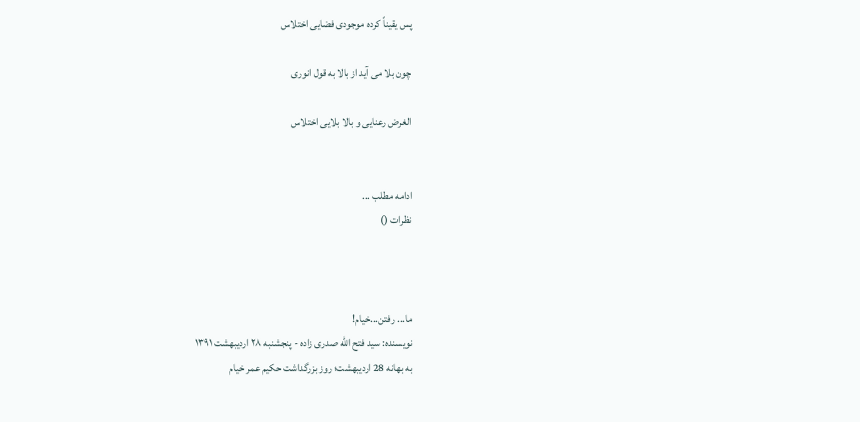پس یقیناً کرده موجودى فضایى اختلاس

چون بلا مى آید از بالا به قول انورى

الغرض رعنایى و بالا بلایى اختلاس


ادامه مطلب ...
نظرات ()



ما... رفتن...خیام!
نویسنده: سید فتح الله صدری زاده - پنجشنبه ٢۸ اردیبهشت ۱۳٩۱
به بهانه‌ 28 اردیبهشت؛ روز بزرگداشت حکیم عمر خیام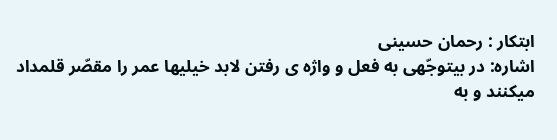ابتکار : رحمان حسینی
اشاره: در بیتوجّهی به فعل و واژه ی رفتن لابد خیلیها عمر را مقصّر قلمداد میکنند و به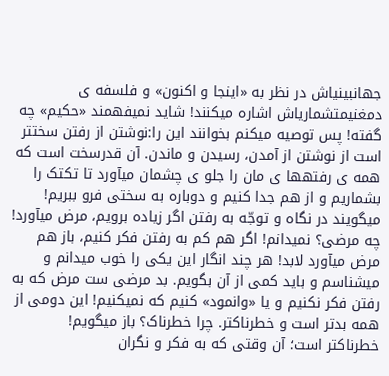جهانبینیاش در نظر به «اینجا و اکنون» و فلسفه ی دمغنیمتشماریاش اشاره میکنند! شاید نمیفهمند «حکیم» چه گفته! پس توصیه میکنم بخوانند این را:نوشتن از رفتن سختتر است از نوشتن از آمدن، رسیدن و ماندن. آن قدرسخت است که همه ی رفتهها ی مان را جلو ی چشمان میآورد تا تکتک را بشماریم و از هم جدا کنیم و دوباره به سختی فرو ببریم! میگویند در نگاه و توجّه به رفتن اگر زیاده برویم، مرض میآورد! چه مرضی؟ نمیدانم! اگر هم کم به رفتن فکر کنیم، باز هم مرض میآورد لابد! هر چند انگار این یکی را خوب میدانم و میشناسم و باید کمی از آن بگویم. بد مرضی ست مرض که به رفتن فکر نکنیم و یا «وانمود» کنیم که نمیکنیم! این دومی از همه بدتر است و خطرناکتر. چرا خطرناک؟ باز میگویم!
خطرناکتر است؛ آن وقتی که به فکر و نگران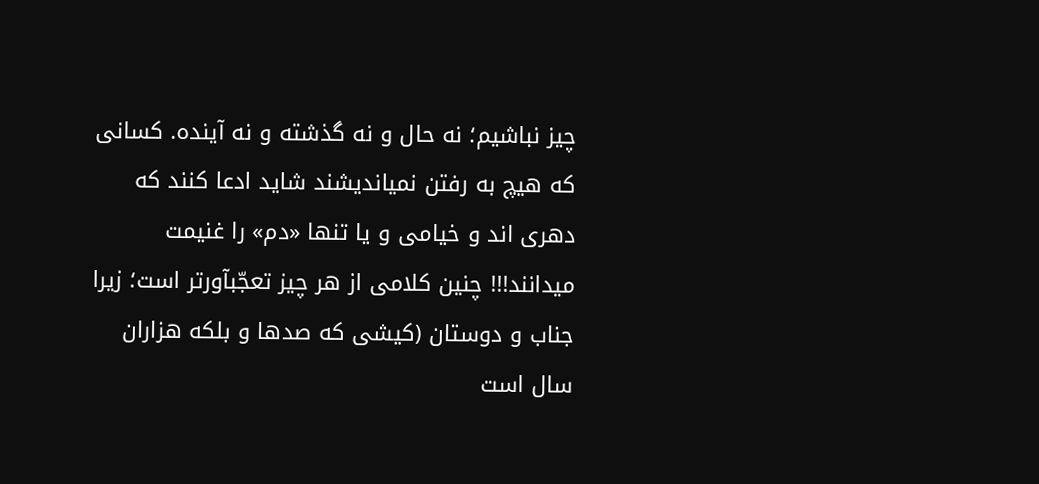چیز نباشیم؛ نه حال و نه گذشته و نه آینده. کسانی که هیچ به رفتن نمیاندیشند شاید ادعا کنند که دهری اند و خیامی و یا تنها «دم» را غنیمت میدانند!!! چنین کلامی از هر چیز تعجّبآورتر است؛ زیرا
جناب و دوستان (کیشی که صدها و بلکه هزاران سال است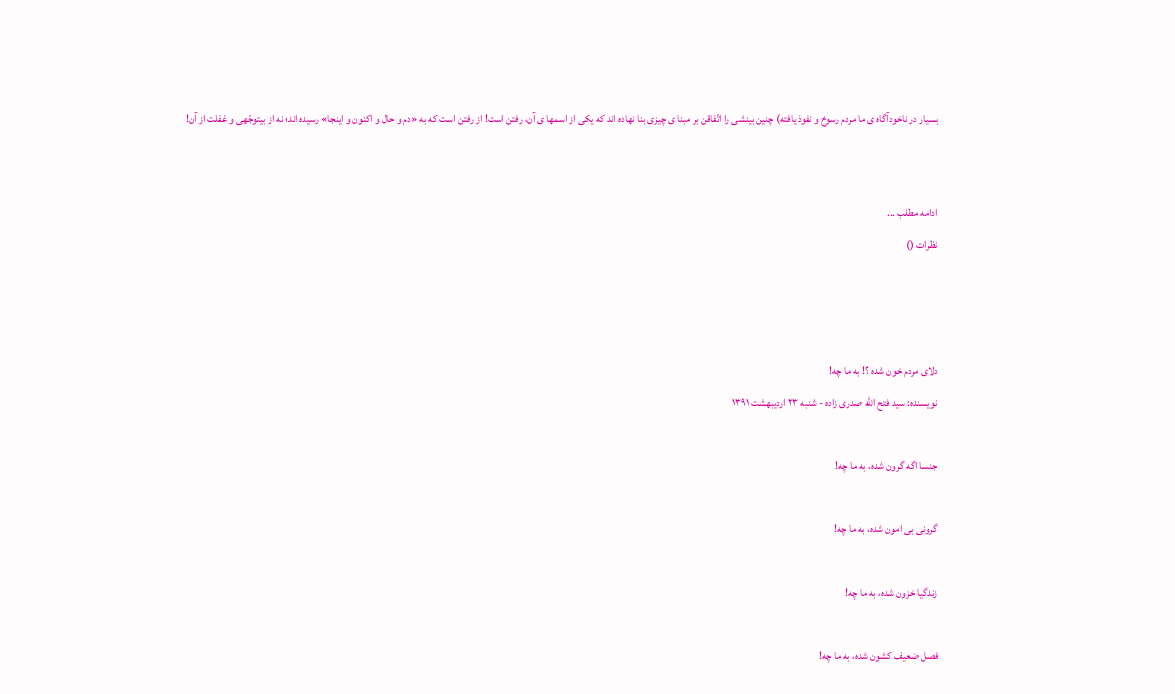بسیار در ناخودآگاه ی ما مردم رسوخ و نفوذ یافته) چنین بینشی را اتّفاقن بر مبنا ی چیزی بنا نهاده اند که یکی از اسمها ی آن، رفتن است! از رفتن است که به «دم و حال و اکنون و اینجا» رسیده اند؛ نه از بیتوجّهی و غفلت از آن!


ادامه مطلب ...
نظرات ()



دلای مردم خون شده ؟! به ما چه!
نویسنده: سید فتح الله صدری زاده - شنبه ٢۳ اردیبهشت ۱۳٩۱

جنسا اگه گرون شده، به ما چه!

گرونی بی امون شده، به ما چه!

زندگیا خزون شده، به ما چه!

فصل ضعیف کشون شده، به ما چه!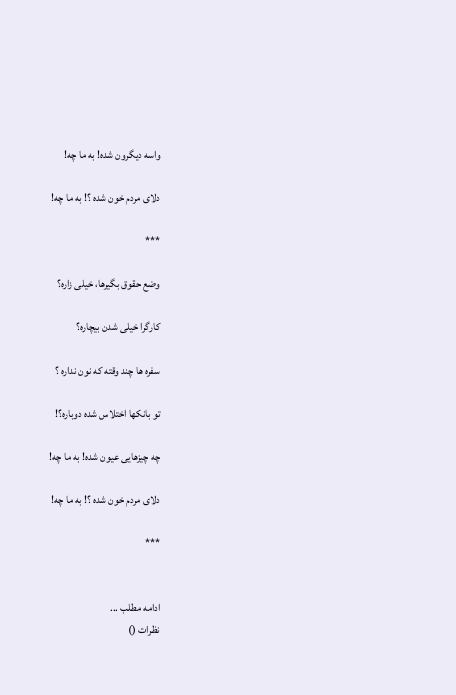واسه دیگرون شده! به ما چه!

دلای مردم خون شده ؟! به ما چه!

***

وضع حقوق بگیرها، خیلی زاره؟

کارگرا خیلی شدن بیچاره؟

سفره ها چند وقته که نون نداره ؟

تو بانکها اختلاس شده دوباره؟!

چه چیزهایی عیون شده! به ما چه!

دلای مردم خون شده ؟! به ما چه!

***


ادامه مطلب ...
نظرات ()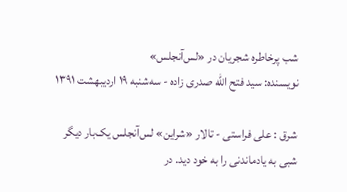شب پرخاطره شجریان در «لس‌آنجلس»
نویسنده: سید فتح الله صدری زاده - سه‌شنبه ۱٩ اردیبهشت ۱۳٩۱

شرق : علی فراستی - تالار «شراین» لس‌آنجلس یک‌بار دیگر شبی به یادماندنی را به خود دید. در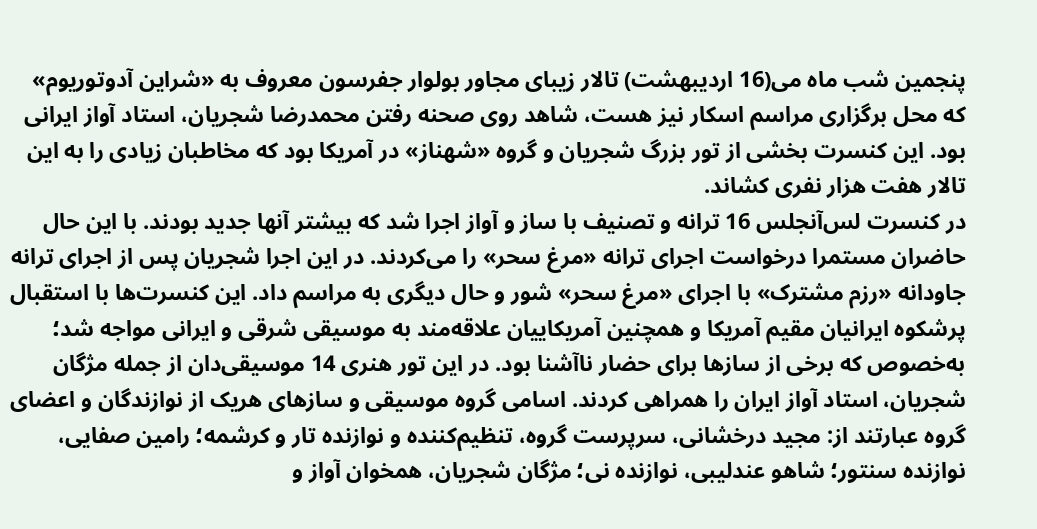پنجمین شب ماه می‌(16 اردیبهشت) تالار زیبای مجاور بولوار جفرسون معروف به «شراین آدوتوریوم» که محل برگزاری مراسم اسکار نیز هست، شاهد روی صحنه رفتن محمدرضا شجریان، استاد آواز ایرانی بود. این کنسرت بخشی از تور بزرگ شجریان و گروه «شهناز» در آمریکا بود که مخاطبان زیادی را به این تالار هفت هزار نفری کشاند.
در کنسرت لس‌آنجلس 16 ترانه و تصنیف با ساز و آواز اجرا شد که بیشتر آنها جدید بودند. با این حال حاضران مستمرا درخواست اجرای ترانه «مرغ سحر» را می‌کردند. در این اجرا شجریان پس از اجرای ترانه جاودانه «رزم مشترک» با اجرای «مرغ سحر» شور و حال دیگری به مراسم داد. این کنسرت‌ها با استقبال پرشکوه ایرانیان مقیم آمریکا و همچنین آمریکاییان علاقه‌مند به موسیقی شرقی و ایرانی مواجه شد؛ به‌خصوص که برخی از سازها برای حضار ناآشنا بود. در این تور هنری 14 موسیقی‌دان از جمله مژگان شجریان، استاد آواز ایران را همراهی کردند. اسامی گروه موسیقی و سازهای هریک از نوازندگان و اعضای گروه عبارتند از: مجید درخشانی، سرپرست گروه، تنظیم‌کننده و نوازنده تار و کرشمه؛ رامین صفایی، نوازنده سنتور؛ شاهو عندلیبی، نوازنده نی؛ مژگان شجریان، همخوان آواز و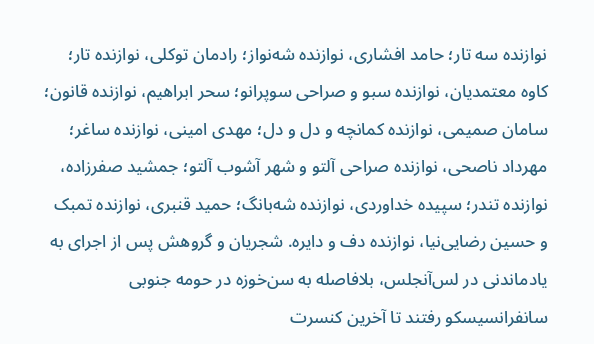نوازنده سه تار؛ حامد افشاری، نوازنده شه‌نواز؛ رادمان توکلی، نوازنده تار؛ کاوه معتمدیان، نوازنده سبو و صراحی سوپرانو؛ سحر ابراهیم، نوازنده قانون؛ سامان صمیمی، نوازنده کمانچه و دل و دل؛ مهدی امینی، نوازنده ساغر؛ مهرداد ناصحی، نوازنده صراحی آلتو و شهر آشوب آلتو؛ جمشید صفرزاده، نوازنده تندر؛ سپیده خداوردی، نوازنده شه‌بانگ؛ حمید قنبری، نوازنده تمبک و حسین رضایی‌نیا، نوازنده دف و دایره. شجریان و گروهش پس از اجرای به یادماندنی در لس‌آنجلس، بلافاصله به سن‌خوزه در حومه جنوبی سانفرانسیسکو رفتند تا آخرین کنسرت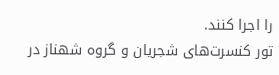را اجرا کنند.
تور کنسرت‌های شجریان و گروه شهناز در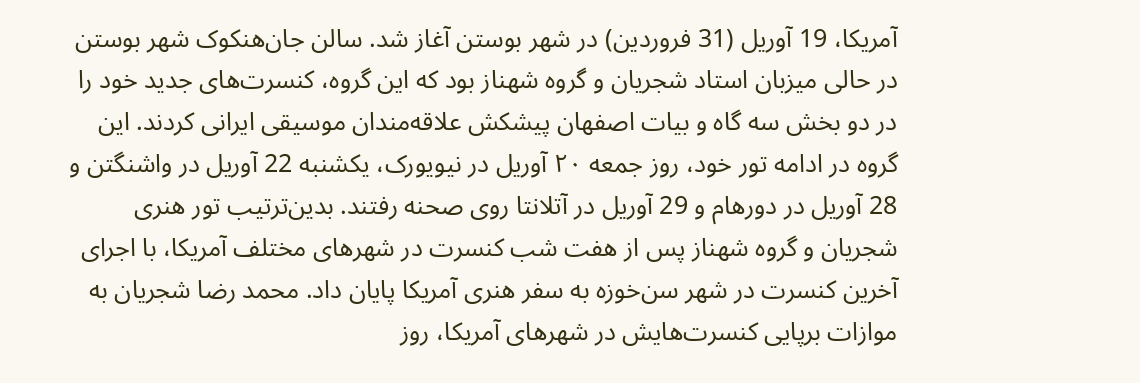آمریکا، 19 آوریل (31 فروردین) در شهر بوستن آغاز شد. سالن جان‌هنکوک شهر بوستن در حالی میزبان استاد شجریان و گروه شهناز بود که این گروه، کنسرت‌های جدید خود را در دو بخش سه گاه و بیات اصفهان پیشکش علاقه‌مندان موسیقی ایرانی کردند. این گروه در ادامه تور خود، روز جمعه ۲۰ آوریل در نیویورک، یکشنبه 22 آوریل در واشنگتن و 28 آوریل در دورهام و 29 آوریل در آتلانتا روی صحنه رفتند. بدین‌ترتیب تور هنری شجریان و گروه شهناز پس از هفت شب کنسرت در شهرهای مختلف آمریکا، با اجرای آخرین کنسرت در شهر سن‌خوزه به سفر هنری آمریکا پایان داد. محمد رضا شجریان به موازات برپایی کنسرت‌هایش در شهرهای آمریکا، روز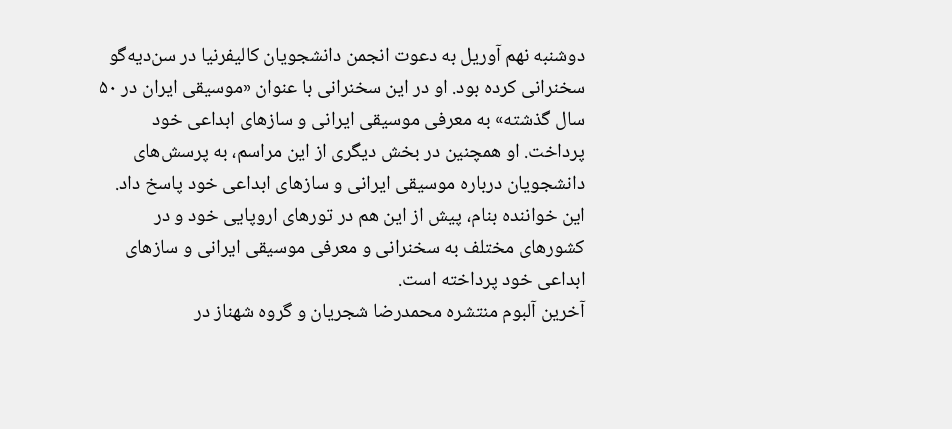دوشنبه نهم آوریل به دعوت انجمن دانشجویان کالیفرنیا در سن‌دیه‌گو سخنرانی کرده بود. او در این سخنرانی با عنوان «موسیقی ایران در ۵۰ سال گذشته» به معرفی موسیقی ایرانی و سازهای ابداعی خود پرداخت. او همچنین در بخش دیگری از این مراسم، به پرسش‌های دانشجویان درباره موسیقی ایرانی و سازهای ابداعی خود پاسخ داد. این خواننده بنام، پیش از این هم در تورهای اروپایی خود و در کشورهای مختلف به سخنرانی و معرفی موسیقی ایرانی و سازهای ابداعی خود پرداخته است.
آخرین آلبوم منتشره محمدرضا شجریان و گروه شهناز در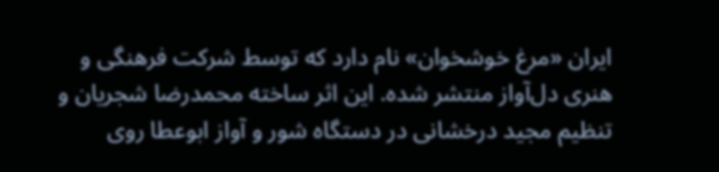ایران «مرغ خوشخوان» نام دارد که توسط شرکت فرهنگی و هنری دل‌آواز منتشر شده. این اثر ساخته محمدرضا شجریان و تنظیم مجید درخشانی در دستگاه شور و آواز ابوعطا روی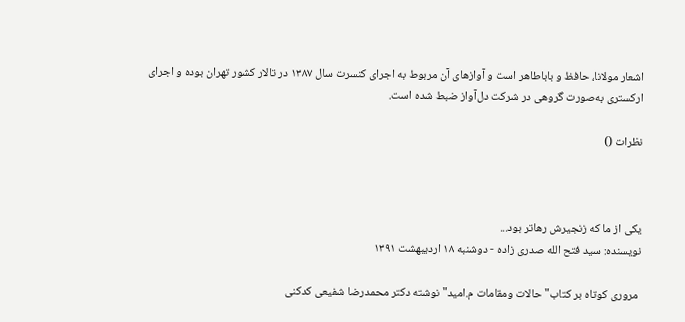اشعار مولانا، حافظ و باباطاهر است و آوازهای آن مربوط به اجرای کنسرت سال ۱۳۸۷ در تالار کشور تهران بوده و اجرای ارکستری به‌صورت گروهی در شرکت دل‌آواز ضبط شده است.

نظرات ()



یکی از ما که زنجیرش رهاتر بود...
نویسنده: سید فتح الله صدری زاده - دوشنبه ۱۸ اردیبهشت ۱۳٩۱

 مروری کوتاه بر کتاب"حالات ومقامات م.امید" نوشته دکتر محمدرضا شفیعی کدکنی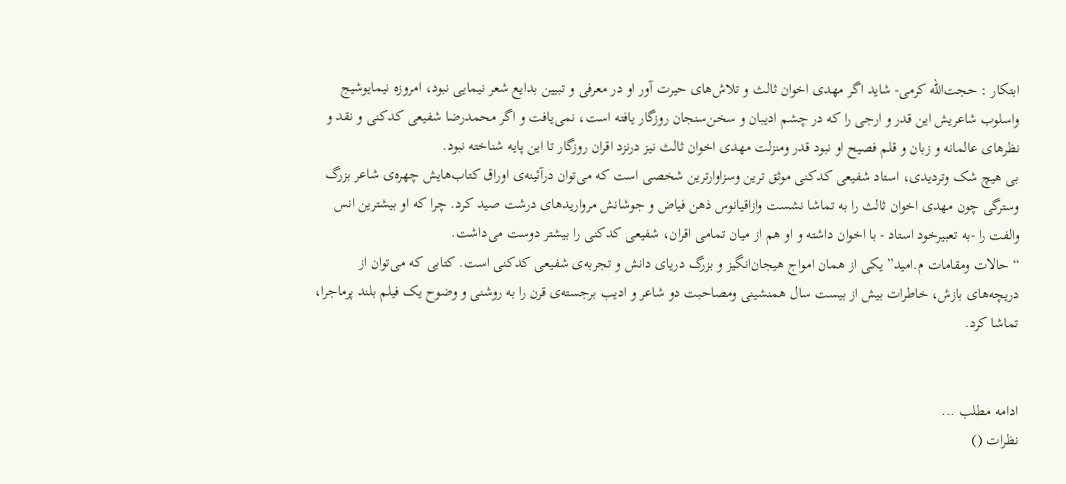ابتکار : حجت‌الله کرمی- شاید اگر مهدی اخوان ثالث و تلاش‌های حیرت آور او در معرفی و تبیین بدایع شعر نیمایی نبود، امروزه نیمایوشیج واسلوب شاعریش این قدر و ارجی را که در چشم ادیبان و سخن‌سنجان روزگار یافته ‌است، نمی‌یافت و اگر محمدرضا شفیعی ‌کدکنی و نقد و نظرهای عالمانه و زبان و قلم فصیح او نبود قدر ومنزلت مهدی اخوان ثالث نیز درنزد اقران روزگار تا این پایه شناخته نبود.
بی هیچ شک وتردیدی، استاد شفیعی کدکنی موثق ترین وسزاوارترین شخصی است که می‌توان درآئینه‌ی اوراق کتاب‌هایش چهره‌ی شاعر بزرگ وسترگی چون مهدی اخوان ثالث را به تماشا نشست وازاقیانوس ذهن فیاض و جوشانش مرواریدهای درشت صید کرد. چرا که او بیشترین انس والفت را -به تعبیرخود استاد - با اخوان داشته و او هم از میان تمامی اقران، شفیعی کدکنی را بیشتر دوست می‌داشت.
“ حالات ومقامات م.امید” یکی از همان امواج هیجان‌انگیز و بزرگ دریای دانش و تجربه‌ی شفیعی کدکنی است. کتابی که می‌توان از دریچه‌های بازش، خاطرات بیش از بیست سال همنشینی ومصاحبت دو شاعر و ادیب برجسته‌ی قرن را به روشنی و وضوح یک فیلم بلند پرماجرا، تماشا کرد.


ادامه مطلب ...
نظرات ()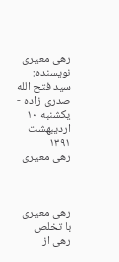رهی معیری
نویسنده: سید فتح الله صدری زاده - یکشنبه ۱٠ اردیبهشت ۱۳٩۱
رهی معیری



رهی معیری با تخلص رهی از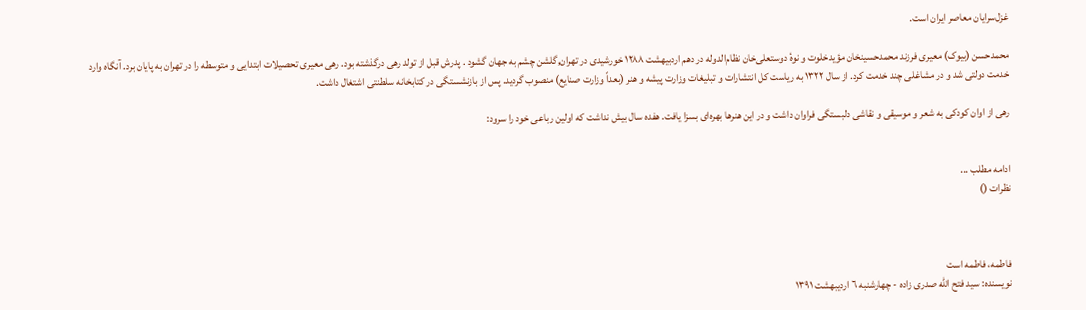غزل‌سرایان معاصر ایران است.

محمدحسن (بیوک) معیری فرزند محمدحسینخان مؤیدخلوت و نوهٔ دوستعلی‌خان نظام‌الدوله در دهم اردبیهشت ۱۲۸۸ خورشیدی در تهران,گلشن چشم به جهان گشود . پدرش قبل از تولد رهی درگذشته بود. رهی معیری تحصیلات ابتدایی و متوسطه را در تهران به پایان برد. آنگاه وارد خدمت دولتی شد و در مشاغلی چند خدمت کرد. از سال ۱۳۲۲ به ریاست کل انتشارات و تبلیغات وزارت پیشه و هنر (بعداً وزارت صنایع) منصوب گردید. پس از بازنشستگی در کتابخانه سلطنتی اشتغال داشت.

رهی از اوان کودکی به شعر و موسیقی و نقاشی دلبستگی فراوان داشت و در این هنرها بهره‌ای بسزا یافت. هفده سال بیش نداشت که اولین رباعی خود را سرود:


ادامه مطلب ...
نظرات ()



فاطمه، فاطمه است
نویسنده: سید فتح الله صدری زاده - چهارشنبه ٦ اردیبهشت ۱۳٩۱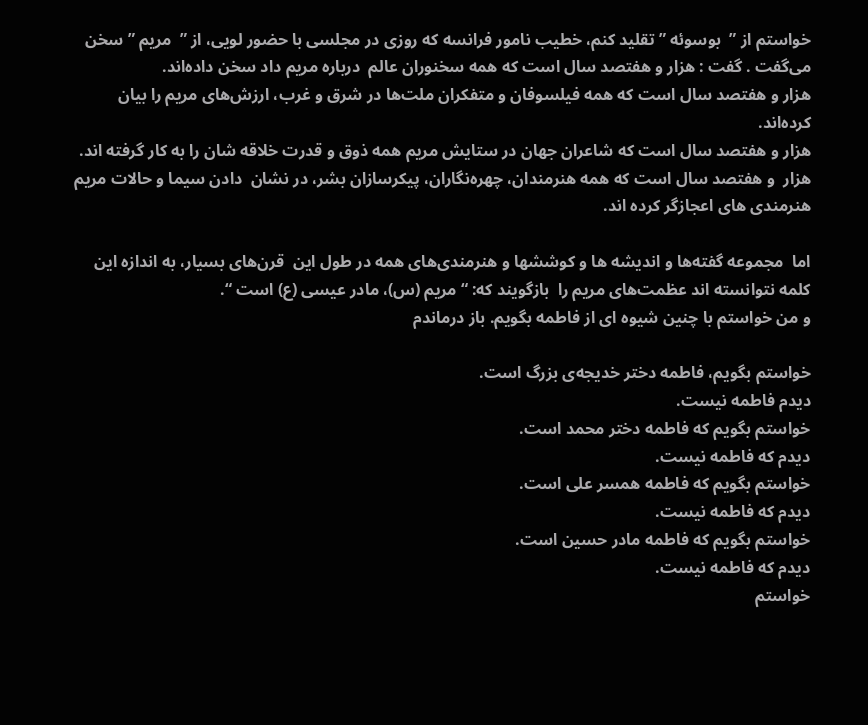خواستم از ”  بوسوئه ” تقلید کنم، خطیب نامور فرانسه که روزی در مجلسی با حضور لویی، از ”  مریم ” سخن می‌گفت . گفت : هزار و هفتصد سال است که همه‌ سخنوران عالم  درباره مریم داد سخن داده‌اند.
هزار و هفتصد سال است که همه فیلسوفان و متفکران ملت‌ها در شرق و غرب، ارزش‌های مریم را بیان کرده‌اند.
هزار و هفتصد سال است که شاعران جهان در ستایش مریم همه‌ ذوق و قدرت خلاقه ‌شان را به کار گرفته ‌اند.
هزار  و هفتصد سال است که همه‌ هنرمندان، چهره‌نگاران، پیکرسازان بشر، در نشان  دادن سیما و حالات مریم هنرمندی ‌های اعجاز‌گر کرده‌ اند.

اما  مجموعه‌ گفته‌ها و اندیشه ‌ها و کوششها و هنرمندی‌‌های همه در طول این  قرن‌های بسیار، به اندازه‌ این کلمه نتوانسته ‌اند عظمت‌های مریم را  بازگویند که: “مریم (س)، مادر عیسی (ع) است “.
و من خواستم با چنین شیوه ‌ای از فاطمه بگویم. باز درماندم

خواستم بگویم، فاطمه دختر خدیجه‌‌ی بزرگ است.
دیدم فاطمه نیست.
خواستم بگویم که فاطمه دختر محمد است.
دیدم که فاطمه نیست.
خواستم بگویم که فاطمه همسر علی است.
دیدم که فاطمه نیست.
خواستم بگویم که فاطمه مادر حسین است.
دیدم که فاطمه نیست.
خواستم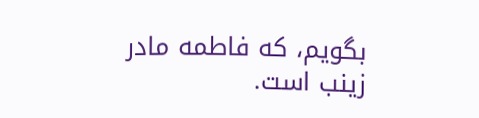بگویم، که فاطمه مادر زینب است.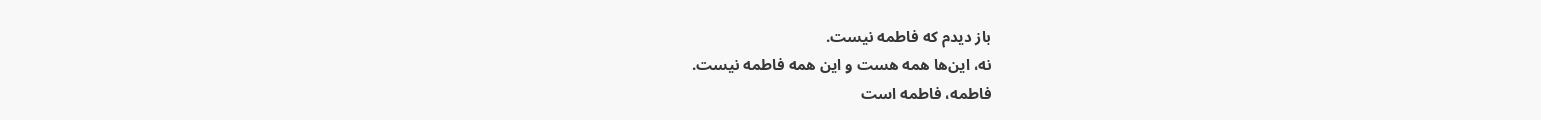باز دیدم که فاطمه نیست.
نه، این‌ها همه هست و این همه فاطمه نیست.
فاطمه، فاطمه است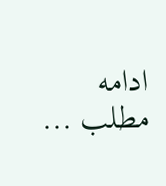ادامه مطلب ...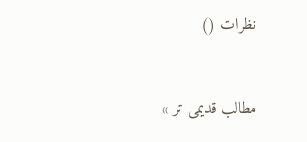نظرات ()



مطالب قدیمی تر »